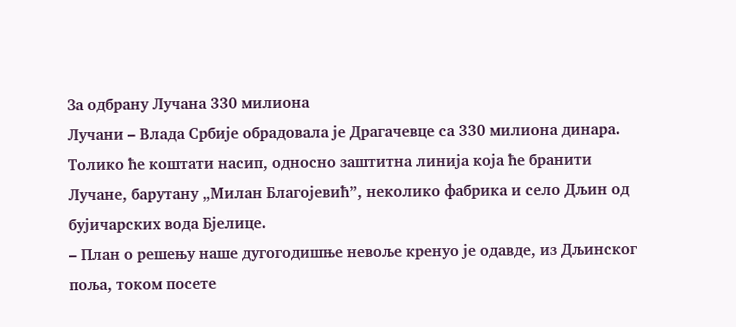За одбрану Лучана 330 милиона
Лучани – Влада Србије обрадовала је Драгачевце са 330 милиона динара. Толико ће коштати насип, односно заштитна линија која ће бранити Лучане, барутану „Милан Благојевић”, неколико фабрика и село Дљин од бујичарских вода Бјелице.
– План о решењу наше дугогодишње невоље кренуо је одавде, из Дљинског поља, током посете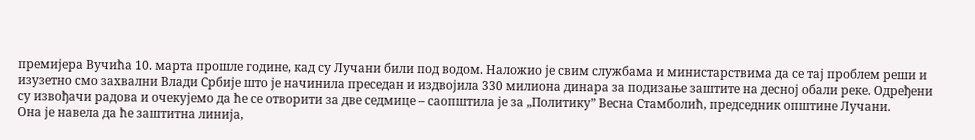премијера Вучића 10. марта прошле године, кад су Лучани били под водом. Наложио је свим службама и министарствима да се тај проблем реши и изузетно смо захвални Влади Србије што је начинила преседан и издвојила 330 милиона динара за подизање заштите на десној обали реке. Одређени су извођачи радова и очекујемо да ће се отворити за две седмице – саопштила је за „Политику” Весна Стамболић, председник општине Лучани.
Она је навела да ће заштитна линија,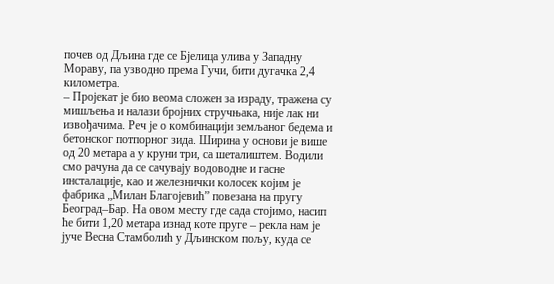почев од Дљина где се Бјелица улива у Западну Мораву, па узводно према Гучи, бити дугачка 2,4 километра.
– Пројекат је био веома сложен за израду, тражена су мишљења и налази бројних стручњака, није лак ни извођачима. Реч је о комбинацији земљаног бедема и бетонског потпорног зида. Ширина у основи је више од 20 метара а у круни три, са шеталиштем. Водили смо рачуна да се сачувају водоводне и гасне инсталације, као и железнички колосек којим је фабрика „Милан Благојевић” повезана на пругу Београд–Бар. На овом месту где сада стојимо, насип ће бити 1,20 метара изнад коте пруге – рекла нам је јуче Весна Стамболић у Дљинском пољу, куда се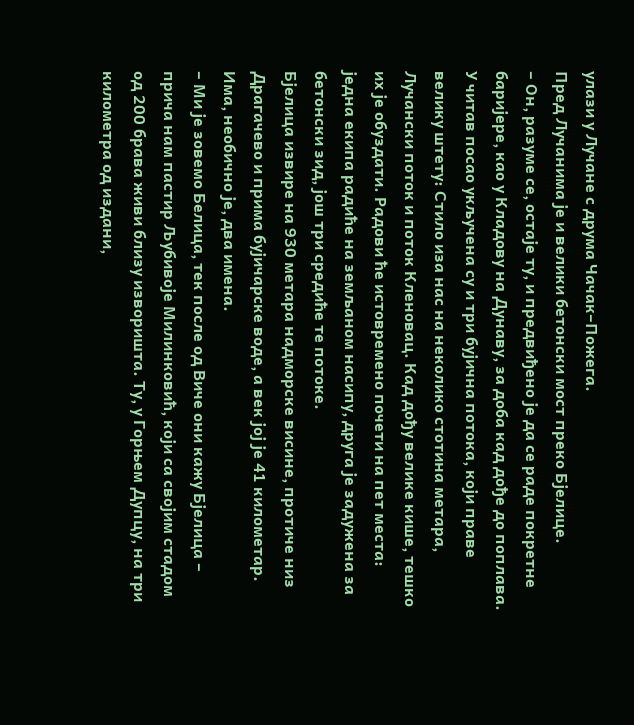улази у Лучане с друма Чачак–Пожега.
Пред Лучанима је и велики бетонски мост преко Бјелице.
– Он, разуме се, остаје ту, и предвиђено је да се раде покретне баријере, као у Кладову на Дунаву, за доба кад дође до поплава. У читав посао укључена су и три бујична потока, који праве велику штету: Стило иза нас на неколико стотина метара, Лучански поток и поток Кленовац. Кад дођу велике кише, тешко их је обуздати. Радови ће истовремено почети на пет места: једна екипа радиће на земљаном насипу, друга је задужена за бетонски зид, још три средиће те потоке.
Бјелица извире на 930 метара надморске висине, протиче низ Драгачево и прима бујичарске воде, а век јој је 41 километар. Има, необично је, два имена.
– Ми је зовемо Белица, тек после од Виче они кажу Бјелица – прича нам пастир Љубивоје Милинковић, који са својим стадом од 200 брава живи близу изворишта. Ту, у Горњем Дупцу, на три километра од издани,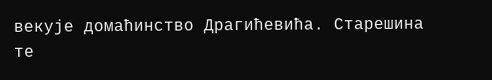векује домаћинство Драгићевића. Старешина те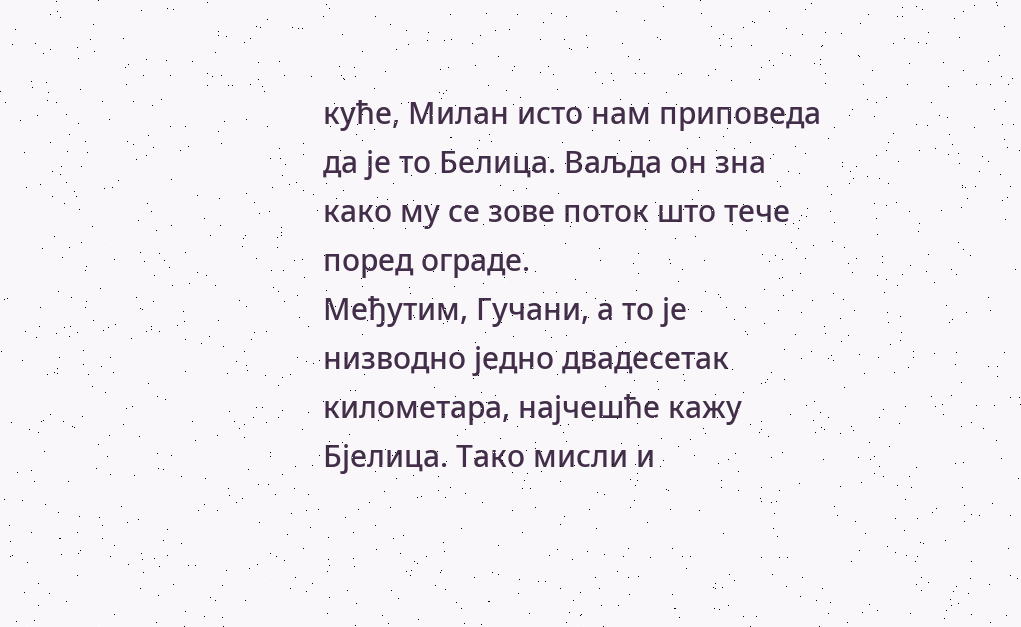куће, Милан исто нам приповеда да је то Белица. Ваљда он зна како му се зове поток што тече поред ограде.
Међутим, Гучани, а то је низводно једно двадесетак километара, најчешће кажу Бјелица. Тако мисли и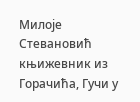Милоје Стевановић књижевник из Горачића, Гучи у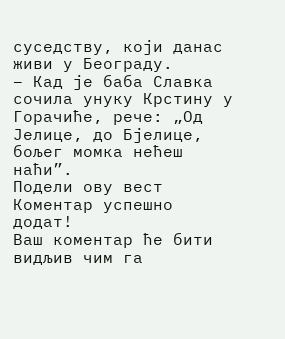суседству, који данас живи у Београду.
– Кад је баба Славка сочила унуку Крстину у Горачиће, рече: „Од Јелице, до Бјелице, бољег момка нећеш наћи”.
Подели ову вест
Комeнтар успeшно додат!
Ваш комeнтар ћe бити видљив чим га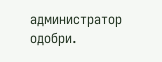администратор одобри.